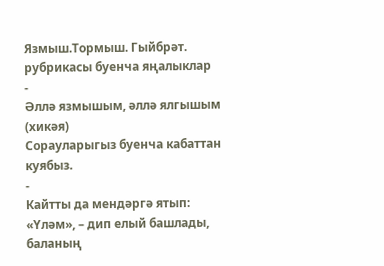Язмыш.Тормыш. Гыйбрәт. рубрикасы буенча яңалыклар
-
Әллә язмышым, әллә ялгышым (хикәя)
Сорауларыгыз буенча кабаттан куябыз.
-
Кайтты да мендәргә ятып: «Үләм», – дип елый башлады, баланың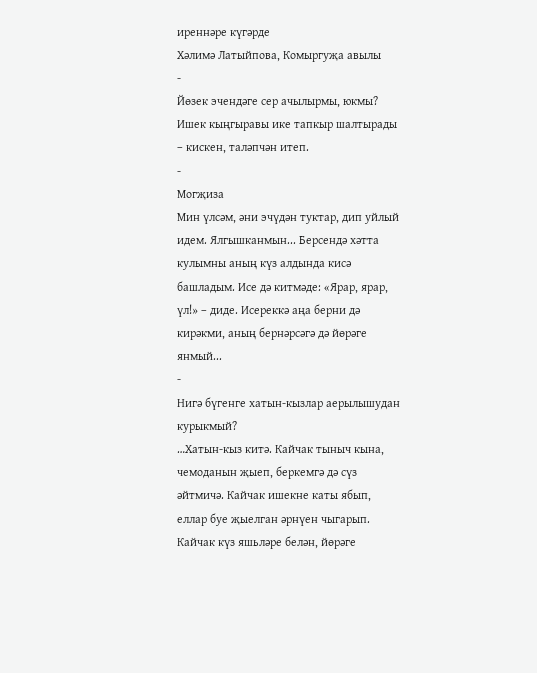иреннәре күгәрде
Хәлимә Латыйпова, Комыргуҗа авылы
-
Йөзек эчендәге сер ачылырмы, юкмы?
Ишек кыңгыравы ике тапкыр шалтырады – кискен, таләпчән итеп.
-
Могҗиза
Мин үлсәм, әни эчүдән туктар, дип уйлый идем. Ялгышканмын... Берсендә хәтта кулымны аның күз алдында кисә башладым. Исе дә китмәде: «Ярар, ярар, үл!» – диде. Исереккә аңа берни дә кирәкми, аның бернәрсәгә дә йөрәге янмый...
-
Нигә бүгенге хатын-кызлар аерылышудан курыкмый?
…Хатын-кыз китә. Кайчак тыныч кына, чемоданын җыеп, беркемгә дә сүз әйтмичә. Кайчак ишекне каты ябып, еллар буе җыелган әрнүен чыгарып. Кайчак күз яшьләре белән, йөрәге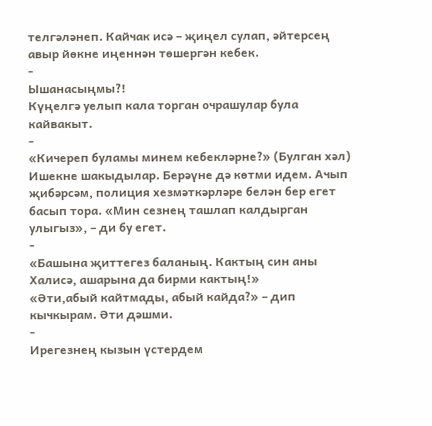телгәләнеп. Кайчак исә – җиңел сулап, әйтерсең авыр йөкне иңеннән төшергән кебек.
-
Ышанасыңмы?!
Күңелгә уелып кала торган очрашулар була кайвакыт.
-
«Кичереп буламы минем кебекләрне?» (Булган хәл)
Ишекне шакыдылар. Берәүне дә көтми идем. Ачып җибәрсәм, полиция хезмәткәрләре белән бер егет басып тора. «Мин сезнең ташлап калдырган улыгыз», – ди бу егет.
-
«Башына җиттегез баланың. Кактың син аны Халисә, ашарына да бирми кактың!»
«Әти,абый кайтмады, абый кайда?» – дип кычкырам. Әти дәшми.
-
Ирегезнең кызын үстердем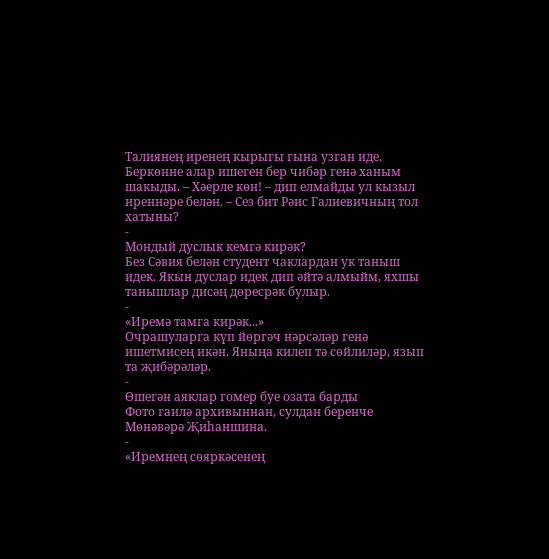Талиянең иренең кырыгы гына узган иде. Беркөнне алар ишеген бер чибәр генә ханым шакыды. – Хәерле көн! – дип елмайды ул кызыл иреннәре белән. – Сез бит Рәис Галиевичның тол хатыны?
-
Мондый дуслык кемгә кирәк?
Без Сәвия белән студент чаклардан ук таныш идек. Якын дуслар идек дип әйтә алмыйм, яхшы танышлар дисәң дөресрәк булыр.
-
«Иремә тамга кирәк...»
Очрашуларга күп йөргәч нәрсәләр генә ишетмисең икән. Яныңа килеп тә сөйлиләр, язып та җибәрәләр.
-
Өшегән аяклар гомер буе озата барды
Фото гаилә архивыннан, сулдан беренче Мөнәвәрә Җиһаншина.
-
«Иремнең сөяркәсенең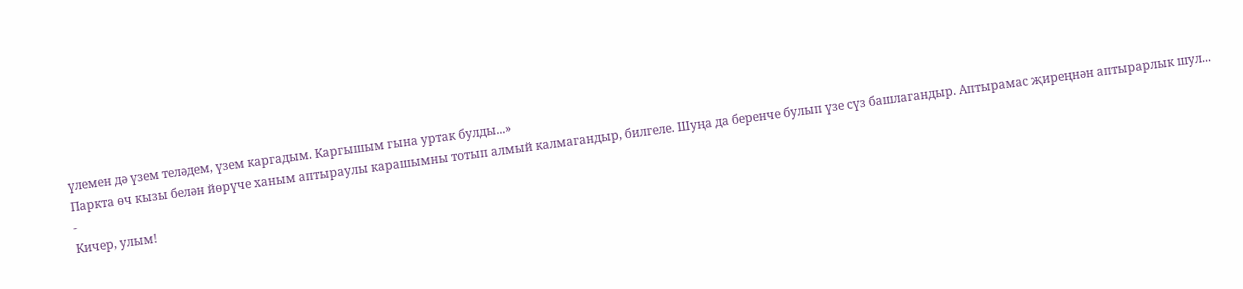үлемен дә үзем теләдем, үзем каргадым. Каргышым гына уртак булды...»
Паркта өч кызы белән йөрүче ханым аптыраулы карашымны тотып алмый калмагандыр, билгеле. Шуңа да беренче булып үзе сүз башлагандыр. Аптырамас җиреңнән аптырарлык шул...
-
Кичер, улым!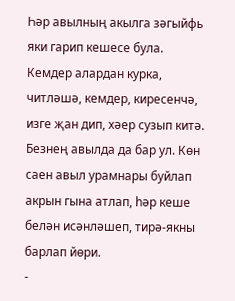Һәр авылның акылга зәгыйфь яки гарип кешесе була. Кемдер алардан курка, читләшә, кемдер, киресенчә, изге җан дип, хәер сузып китә. Безнең авылда да бар ул. Көн саен авыл урамнары буйлап акрын гына атлап, һәр кеше белән исәнләшеп, тирә-якны барлап йөри.
-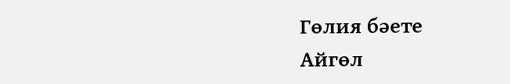Гөлия бәете
Айгөл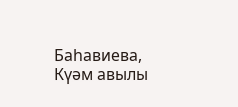Баһавиева, Күәм авылы